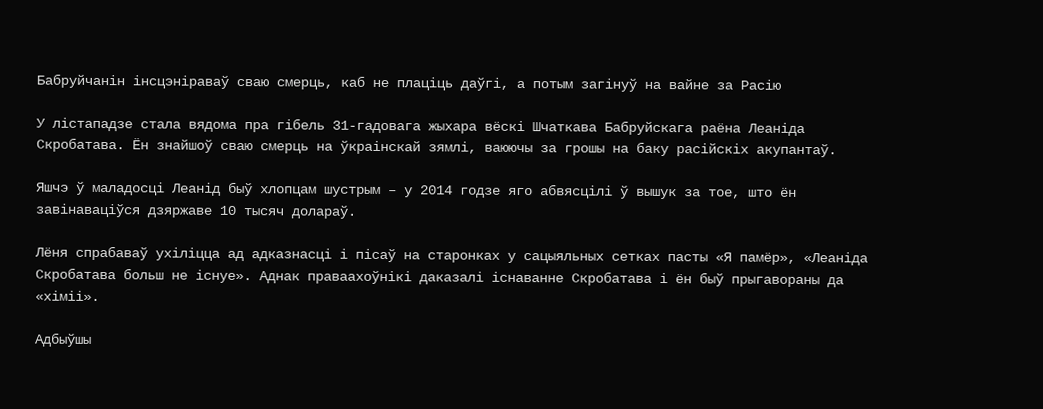Бабруйчанін інсцэніраваў сваю смерць, каб не плаціць даўгі, а потым загінуў на вайне за Расію

У лістападзе стала вядома пра гібель 31-гадовага жыхара вёскі Шчаткава Бабруйскага раёна Леаніда Скробатава. Ён знайшоў сваю смерць на ўкраінскай зямлі, ваюючы за грошы на баку расійскіх акупантаў.

Яшчэ ў маладосці Леанід быў хлопцам шустрым – у 2014 годзе яго абвясцілі ў вышук за тое, што ён завінаваціўся дзяржаве 10 тысяч долараў.

Лёня спрабаваў ухіліцца ад адказнасці і пісаў на старонках у сацыяльных сетках пасты «Я памёр», «Леаніда Скробатава больш не існуе». Аднак праваахоўнікі даказалі існаванне Скробатава і ён быў прыгавораны да «хіміі».

Адбыўшы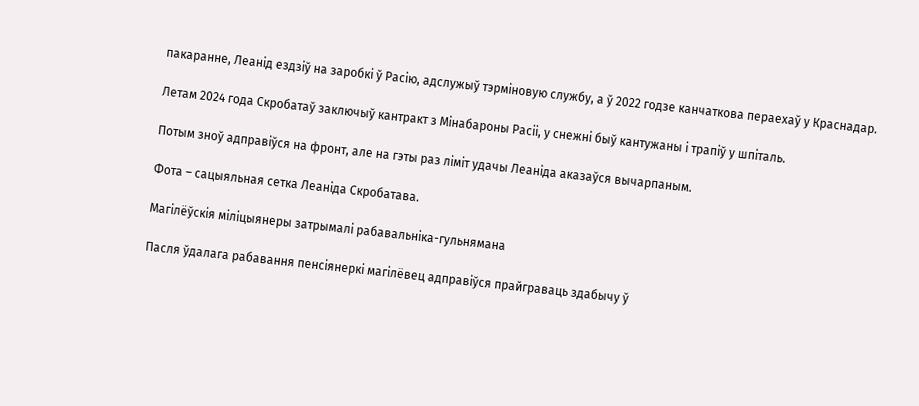пакаранне, Леанід ездзіў на заробкі ў Расію, адслужыў тэрміновую службу, а ў 2022 годзе канчаткова пераехаў у Краснадар.

Летам 2024 года Скробатаў заключыў кантракт з Мінабароны Расіі, у снежні быў кантужаны і трапіў у шпіталь.

Потым зноў адправіўся на фронт, але на гэты раз ліміт удачы Леаніда аказаўся вычарпаным.

Фота – сацыяльная сетка Леаніда Скробатава.

Магілёўскія міліцыянеры затрымалі рабавальніка-гульнямана

Пасля ўдалага рабавання пенсіянеркі магілёвец адправіўся прайграваць здабычу ў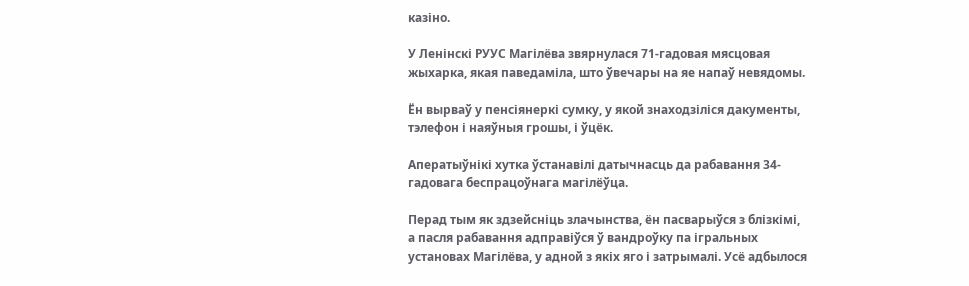казіно.

У Ленінскі РУУС Магілёва звярнулася 71-гадовая мясцовая жыхарка, якая паведаміла, што ўвечары на яе напаў невядомы.

Ён вырваў у пенсіянеркі сумку, у якой знаходзіліся дакументы, тэлефон і наяўныя грошы, і ўцёк.

Аператыўнікі хутка ўстанавілі датычнасць да рабавання 34-гадовага беспрацоўнага магілёўца.

Перад тым як здзейсніць злачынства, ён пасварыўся з блізкімі, а пасля рабавання адправіўся ў вандроўку па ігральных установах Магілёва, у адной з якіх яго і затрымалі. Усё адбылося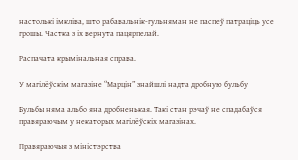настолькі імкліва, што рабавальнік-гульняман не паспеў патраціць усе грошы. Частка з іх вернута пацярпелай.

Распачата крымінальная справа.

У магілёўскім магазіне “Марцін” знайшлі надта дробную бульбу

Бульбы няма альбо яна дробненькая. Такі стан рэчаў не спадабаўся правяраючым у некаторых магілёўскіх магазінах.

Правяраючыя з міністэрства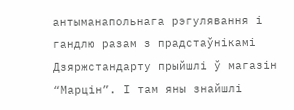антыманапольнага рэгулявання і гандлю разам з прадстаўнікамі Дзяржстандарту прыйшлі ў магазін “Марцін”. І там яны знайшлі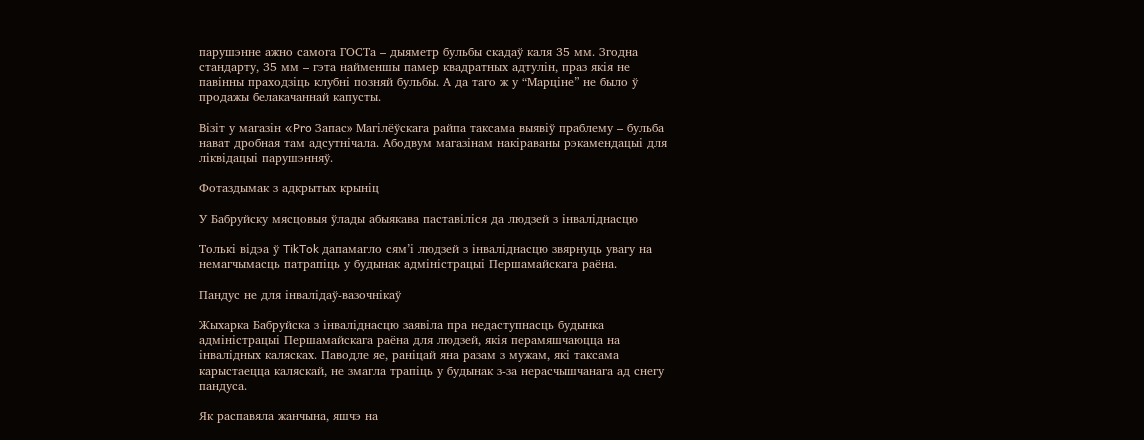парушэнне ажно самога ГОСТа – дыяметр бульбы скадаў каля 35 мм. Згодна стандарту, 35 мм – гэта найменшы памер квадратных адтулін, праз якія не павінны праходзіць клубні позняй бульбы. А да таго ж у “Марціне” не было ў продажы белакачаннай капусты.

Візіт у магазін «Pro Запас» Магілёўскага райпа таксама выявіў праблему – бульба нават дробная там адсутнічала. Абодвум магазінам накіраваны рэкамендацыі для ліквідацыі парушэнняў.

Фотаздымак з адкрытых крыніц

У Бабруйску мясцовыя ўлады абыякава паставіліся да людзей з інваліднасцю

Толькі відэа ў TikTok дапамагло сям’і людзей з інваліднасцю звярнуць увагу на немагчымасць патрапіць у будынак адміністрацыі Першамайскага раёна.

Пандус не для інвалідаў-вазочнікаў

Жыхарка Бабруйска з інваліднасцю заявіла пра недаступнасць будынка адміністрацыі Першамайскага раёна для людзей, якія перамяшчаюцца на інвалідных калясках. Паводле яе, раніцай яна разам з мужам, які таксама карыстаецца каляскай, не змагла трапіць у будынак з-за нерасчышчанага ад снегу пандуса.

Як распавяла жанчына, яшчэ на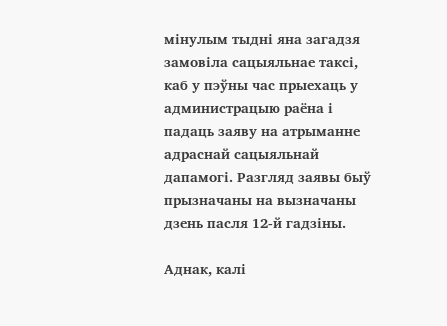мінулым тыдні яна загадзя замовіла сацыяльнае таксі, каб у пэўны час прыехаць у администрацыю раёна і падаць заяву на атрыманне адраснай сацыяльнай дапамогі. Разгляд заявы быў прызначаны на вызначаны дзень пасля 12-й гадзіны.

Аднак, калі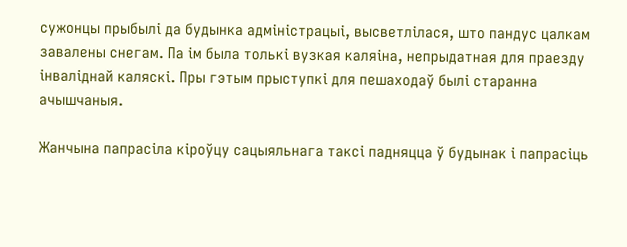сужонцы прыбылі да будынка адміністрацыі, высветлілася, што пандус цалкам завалены снегам. Па ім была толькі вузкая каляіна, непрыдатная для праезду інваліднай каляскі. Пры гэтым прыступкі для пешаходаў былі старанна ачышчаныя.

Жанчына папрасіла кіроўцу сацыяльнага таксі падняцца ў будынак і папрасіць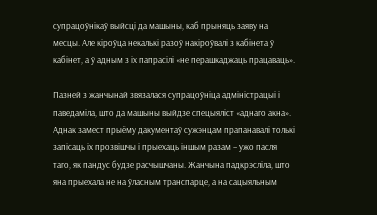супрацоўнікаў выйсці да машыны, каб прыняць заяву на месцы. Але кіроўца некалькі разоў накіроўвалі з кабінета ў кабінет, а ў адным з іх папрасілі «не перашкаджаць працаваць».

Пазней з жанчынай звязалася супрацоўніца адміністрацыі і паведаміла, што да машыны выйдзе спецыяліст «аднаго акна». Аднак замест прыёму дакументаў сужэнцам прапанавалі толькі запісаць іх прозвішчы і прыехаць іншым разам – ужо пасля таго, як пандус будзе расчышчаны. Жанчына падкрэсліла, што яна прыехала не на ўласным транспарце, а на сацыяльным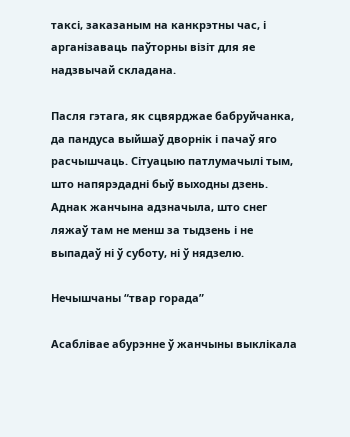таксі, заказаным на канкрэтны час, і арганізаваць паўторны візіт для яе надзвычай складана.

Пасля гэтага, як сцвярджае бабруйчанка, да пандуса выйшаў дворнік і пачаў яго расчышчаць. Сітуацыю патлумачылі тым, што напярэдадні быў выходны дзень. Аднак жанчына адзначыла, што снег ляжаў там не менш за тыдзень і не выпадаў ні ў суботу, ні ў нядзелю.

Нечышчаны “твар горада”

Асаблівае абурэнне ў жанчыны выклікала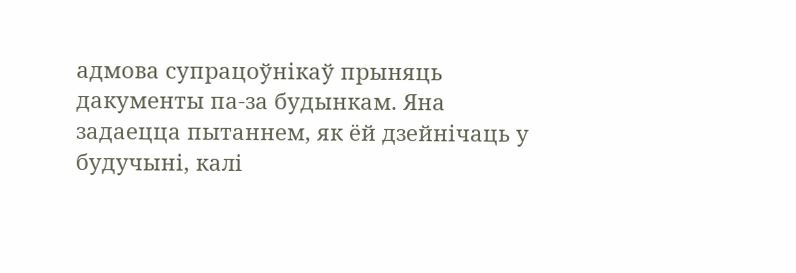адмова супрацоўнікаў прыняць дакументы па-за будынкам. Яна задаецца пытаннем, як ёй дзейнічаць у будучыні, калі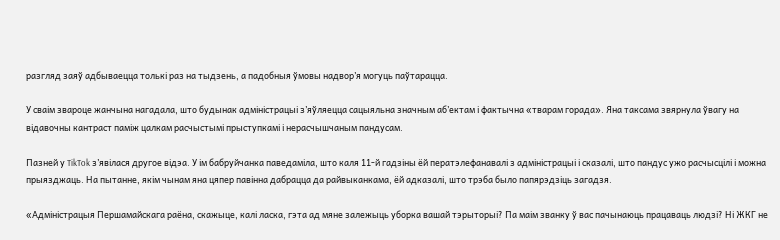разгляд заяў адбываецца толькі раз на тыдзень, а падобныя ўмовы надвор’я могуць паўтарацца.

У сваім звароце жанчына нагадала, што будынак адміністрацыі з’яўляецца сацыяльна значным аб’ектам і фактычна «тварам горада». Яна таксама звярнула ўвагу на відавочны кантраст паміж цалкам расчыстымі прыступкамі і нерасчышчаным пандусам.

Пазней у TikTok з’явілася другое відэа. У ім бабруйчанка паведаміла, што каля 11-й гадзіны ёй ператэлефанавалі з адміністрацыі і сказалі, што пандус ужо расчысцілі і можна прыязджаць. На пытанне, якім чынам яна цяпер павінна дабрацца да райвыканкама, ёй адказалі, што трэба было папярэдзіць загадзя.

«Адміністрацыя Першамайскага раёна, скажыце, калі ласка, гэта ад мяне залежыць уборка вашай тэрыторыі? Па маім званку ў вас пачынаюць працаваць людзі? Ні ЖКГ не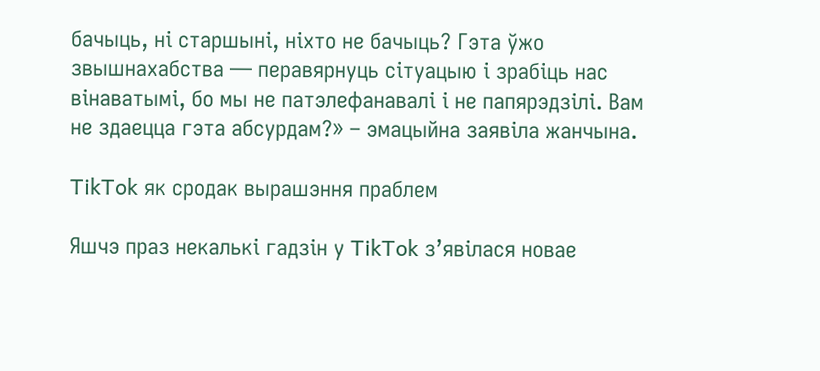бачыць, ні старшыні, ніхто не бачыць? Гэта ўжо звышнахабства — перавярнуць сітуацыю і зрабіць нас вінаватымі, бо мы не патэлефанавалі і не папярэдзілі. Вам не здаецца гэта абсурдам?» – эмацыйна заявіла жанчына.

TikTok як сродак вырашэння праблем

Яшчэ праз некалькі гадзін у TikTok з’явілася новае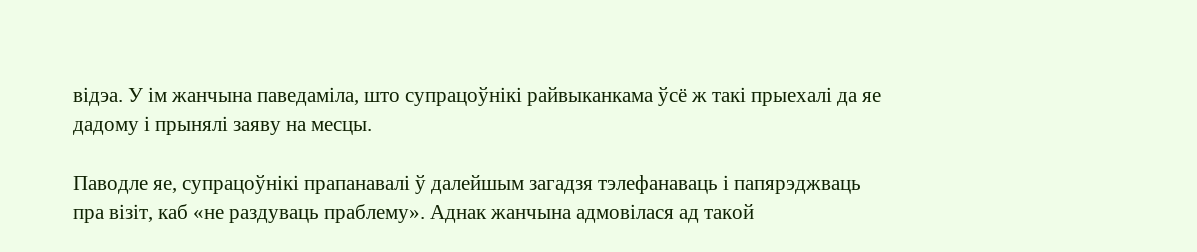відэа. У ім жанчына паведаміла, што супрацоўнікі райвыканкама ўсё ж такі прыехалі да яе дадому і прынялі заяву на месцы.

Паводле яе, супрацоўнікі прапанавалі ў далейшым загадзя тэлефанаваць і папярэджваць пра візіт, каб «не раздуваць праблему». Аднак жанчына адмовілася ад такой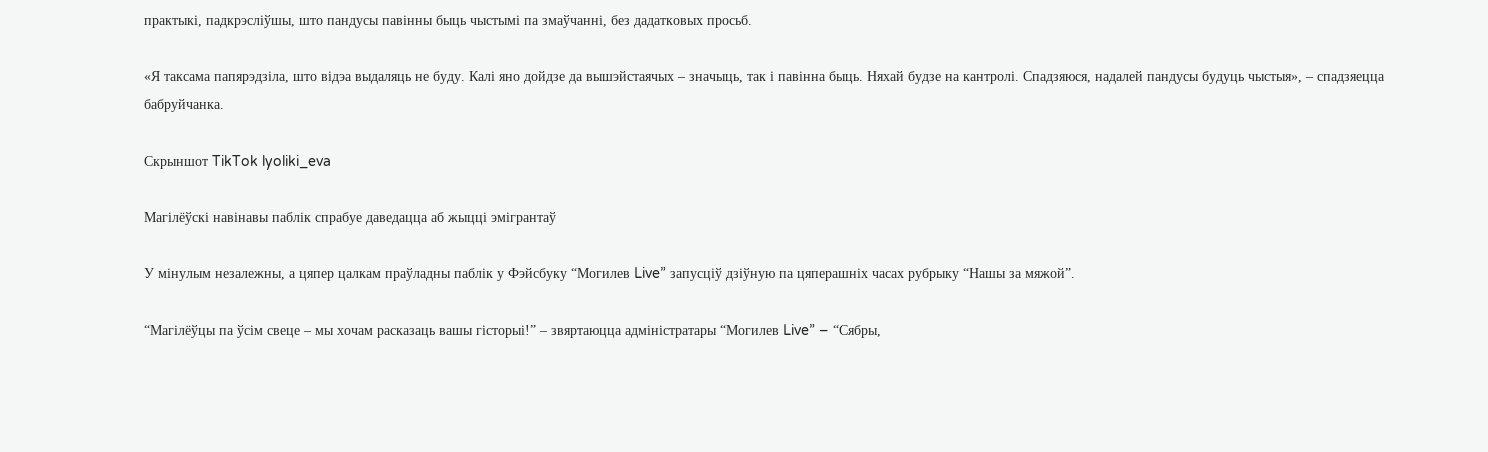практыкі, падкрэсліўшы, што пандусы павінны быць чыстымі па змаўчанні, без дадатковых просьб.

«Я таксама папярэдзіла, што відэа выдаляць не буду. Калі яно дойдзе да вышэйстаячых – значыць, так і павінна быць. Няхай будзе на кантролі. Спадзяюся, надалей пандусы будуць чыстыя», – спадзяецца бабруйчанка.

Скрыншот TikTok lyoliki_eva

Магілёўскі навінавы паблік спрабуе даведацца аб жыцці эмігрантаў

У мінулым незалежны, а цяпер цалкам праўладны паблік у Фэйсбуку “Могилев Live” запусціў дзіўную па цяперашніх часах рубрыку “Нашы за мяжой”.

“Магілёўцы па ўсім свеце – мы хочам расказаць вашы гісторыі!” – звяртаюцца адміністратары “Могилев Live” – “Сябры,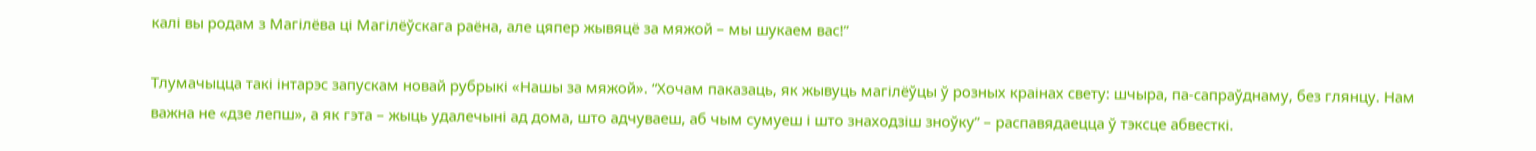калі вы родам з Магілёва ці Магілёўскага раёна, але цяпер жывяцё за мяжой – мы шукаем вас!”

Тлумачыцца такі інтарэс запускам новай рубрыкі «Нашы за мяжой». “Хочам паказаць, як жывуць магілёўцы ў розных краінах свету: шчыра, па-сапраўднаму, без глянцу. Нам важна не «дзе лепш», а як гэта – жыць удалечыні ад дома, што адчуваеш, аб чым сумуеш і што знаходзіш зноўку” – распавядаецца ў тэксце абвесткі.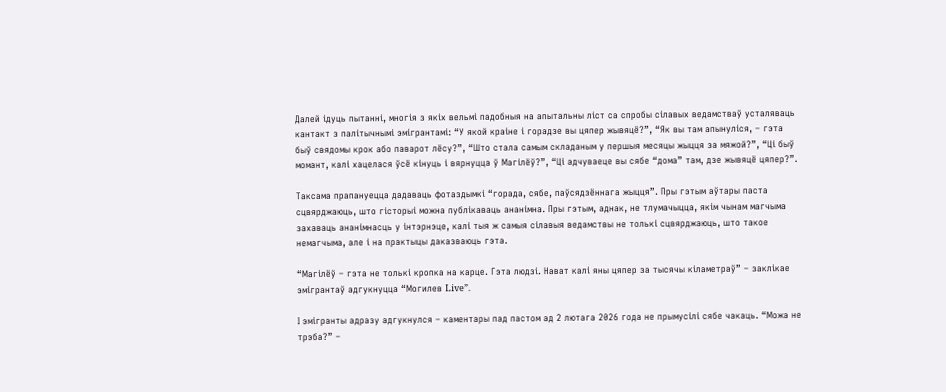Далей ідуць пытанні, многія з якіх вельмі падобныя на апытальны ліст са спробы сілавых ведамстваў усталяваць кантакт з палітычнымі эмігрантамі: “У якой краіне і горадзе вы цяпер жывяцё?”, “Як вы там апынуліся, – гэта быў свядомы крок або паварот лёсу?”, “Што стала самым складаным у першыя месяцы жыцця за мяжой?”, “Ці быў момант, калі хацелася ўсё кінуць і вярнуцца ў Магілёў?”, “Ці адчуваеце вы сябе “дома” там, дзе жывяцё цяпер?”.

Таксама прапануецца дадаваць фотаздымкі “горада, сябе, паўсядзённага жыцця”. Пры гэтым аўтары паста сцвярджаюць, што гісторыі можна публікаваць ананімна. Пры гэтым, аднак, не тлумачыцца, якім чынам магчыма захаваць ананімнасць у інтэрнэце, калі тыя ж самыя сілавыя ведамствы не толькі сцвярджаюць, што такое немагчыма, але і на практыцы даказваюць гэта.

“Магілёў – гэта не толькі кропка на карце. Гэта людзі. Нават калі яны цяпер за тысячы кіламетраў” – заклікае эмігрантаў адгукнуцца “Могилев Live”.

І эмігранты адразу адгукнулся – каментары пад пастом ад 2 лютага 2026 года не прымусілі сябе чакаць. “Можа не трэба?” –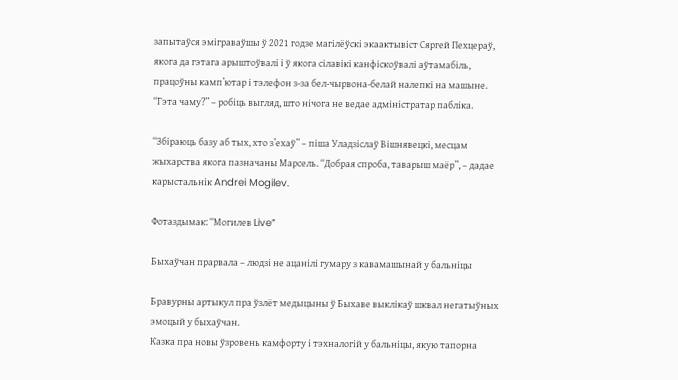запытаўся эміграваўшы ў 2021 годзе магілёўскі экаактывіст Сяргей Пехцераў, якога да гэтага арыштоўвалі і ў якога сілавікі канфіскоўвалі аўтамабіль, працоўны камп’ютар і тэлефон з-за бел-чырвона-белай налепкі на машыне. “Гэта чаму?” – робіць выгляд, што нічога не ведае адміністратар пабліка.

“Збіраюць базу аб тых, хто з’ехаў” – піша Уладзіслаў Вішнявецкі, месцам жыхарства якога пазначаны Марсель. “Добрая спроба, таварыш маёр”, – дадае карыстальнік Andrei Mogilev.

Фотаздымак: “Могилев Live”

Быхаўчан прарвала – людзі не ацанілі гумару з кавамашынай у бальніцы

Бравурны артыкул пра ўзлёт медыцыны ў Быхаве выклікаў шквал негатыўных эмоцый у быхаўчан.
Казка пра новы ўзровень камфорту і тэхналогій у бальніцы, якую тапорна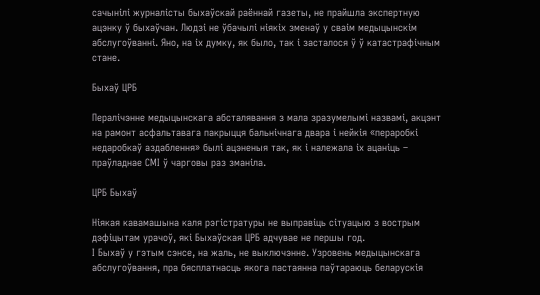сачынілі журналісты быхаўскай раённай газеты, не прайшла экспертную ацэнку ў быхаўчан. Людзі не ўбачылі ніякіх зменаў у сваім медыцынскім абслугоўванні. Яно, на іх думку, як было, так і засталося ў ў катастрафічным стане.

Быхаў ЦРБ

Пералічэнне медыцынскага абсталявання з мала зразумелымі назвамі, акцэнт на рамонт асфальтавага пакрыцця бальнічнага двара і нейкія «пераробкі недаробкаў аздаблення» былі ацэненыя так, як і належала іх ацаніць – праўладнае СМІ ў чарговы раз зманіла.

ЦРБ Быхаў

Ніякая кавамашына каля рэгістратуры не выправіць сітуацыю з вострым дэфіцытам урачоў, які Быхаўская ЦРБ адчувае не першы год.
І Быхаў у гэтым сэнсе, на жаль, не выключэнне. Узровень медыцынскага абслугоўвання, пра бясплатнасць якога пастаянна паўтараюць беларускія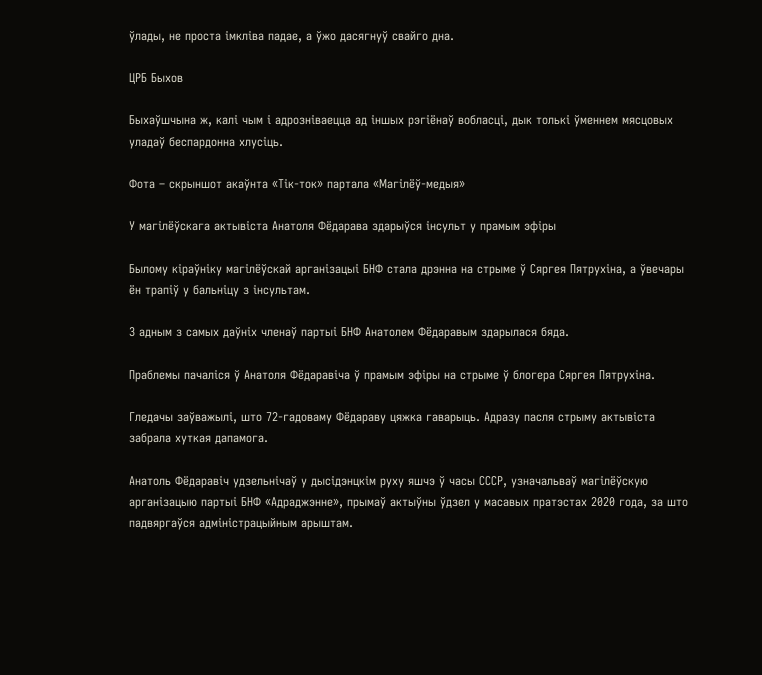ўлады, не проста імкліва падае, а ўжо дасягнуў свайго дна.

ЦРБ Быхов

Быхаўшчына ж, калі чым і адрозніваецца ад іншых рэгіёнаў вобласці, дык толькі ўменнем мясцовых уладаў беспардонна хлусіць.

Фота – скрыншот акаўнта «Тік-ток» партала «Магілёў-медыя»

У магілёўскага актывіста Анатоля Фёдарава здарыўся інсульт у прамым эфіры

Былому кіраўніку магілёўскай арганізацыі БНФ стала дрэнна на стрыме ў Сяргея Пятрухіна, а ўвечары ён трапіў у бальніцу з інсультам.

З адным з самых даўніх членаў партыі БНФ Анатолем Фёдаравым здарылася бяда.

Праблемы пачаліся ў Анатоля Фёдаравіча ў прамым эфіры на стрыме ў блогера Сяргея Пятрухіна.

Гледачы заўважылі, што 72-гадоваму Фёдараву цяжка гаварыць. Адразу пасля стрыму актывіста забрала хуткая дапамога.

Анатоль Фёдаравіч удзельнічаў у дысідэнцкім руху яшчэ ў часы СССР, узначальваў магілёўскую арганізацыю партыі БНФ «Адраджэнне», прымаў актыўны ўдзел у масавых пратэстах 2020 года, за што падвяргаўся адміністрацыйным арыштам.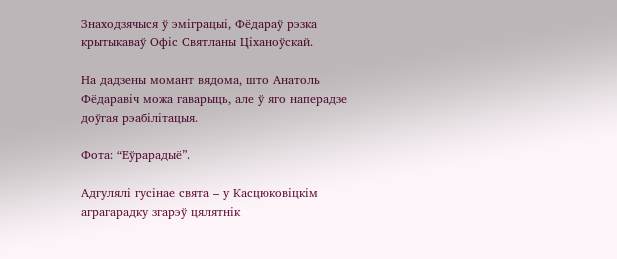Знаходзячыся ў эміграцыі, Фёдараў рэзка крытыкаваў Офіс Святланы Ціханоўскай.

На дадзены момант вядома, што Анатоль Фёдаравіч можа гаварыць, але ў яго наперадзе доўгая рэабілітацыя.

Фота: “Еўрарадыё”.

Адгулялі гусінае свята – у Касцюковіцкім аграгарадку згарэў цялятнік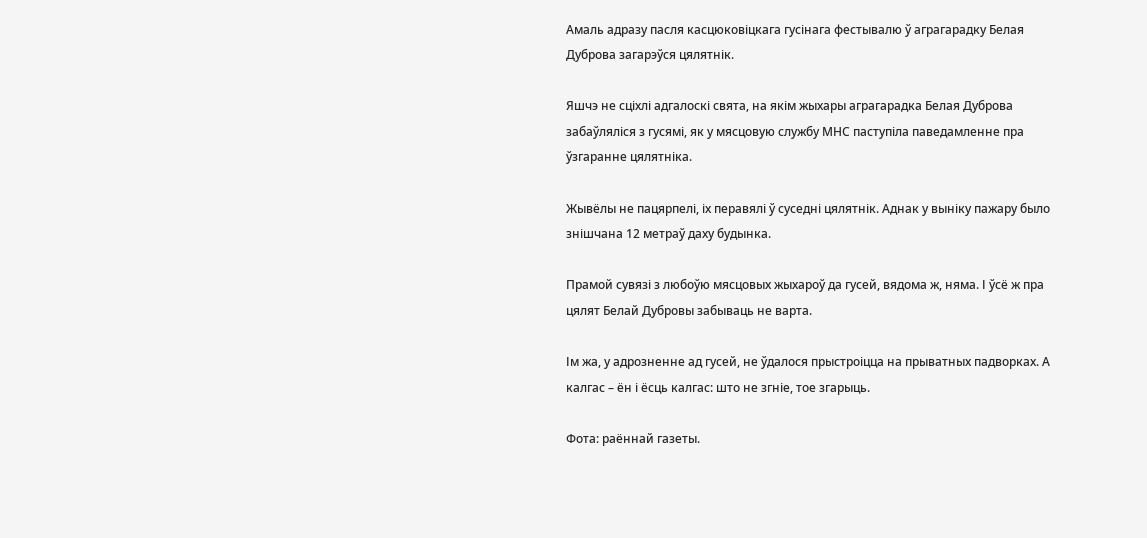Амаль адразу пасля касцюковіцкага гусінага фестывалю ў аграгарадку Белая Дуброва загарэўся цялятнік.

Яшчэ не сціхлі адгалоскі свята, на якім жыхары аграгарадка Белая Дуброва забаўляліся з гусямі, як у мясцовую службу МНС паступіла паведамленне пра ўзгаранне цялятніка.

Жывёлы не пацярпелі, іх перавялі ў суседні цялятнік. Аднак у выніку пажару было знішчана 12 метраў даху будынка.

Прамой сувязі з любоўю мясцовых жыхароў да гусей, вядома ж, няма. І ўсё ж пра цялят Белай Дубровы забываць не варта.

Ім жа, у адрозненне ад гусей, не ўдалося прыстроіцца на прыватных падворках. А калгас – ён і ёсць калгас: што не згніе, тое згарыць.

Фота: раённай газеты.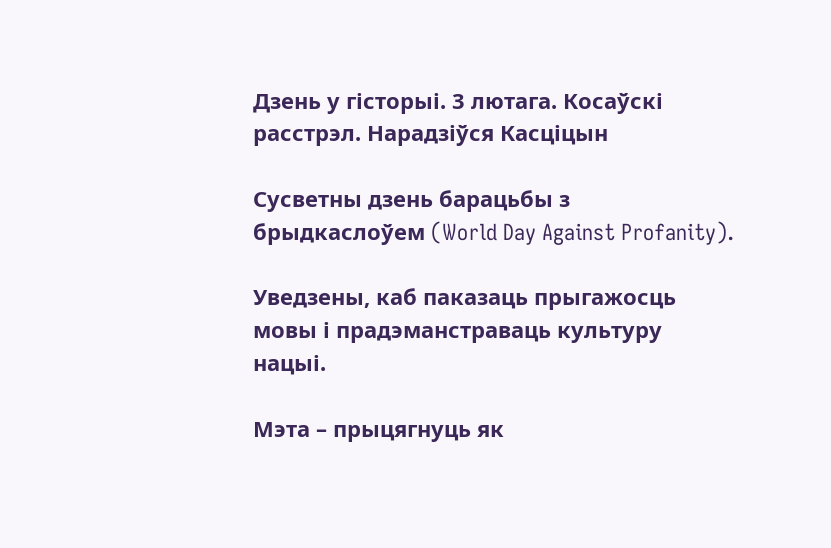Дзень у гісторыі. 3 лютага. Косаўскі расстрэл. Нарадзіўся Касціцын

Сусветны дзень барацьбы з брыдкаслоўем (World Day Against Profanity).

Уведзены, каб паказаць прыгажосць мовы і прадэманстраваць культуру нацыі.

Мэта – прыцягнуць як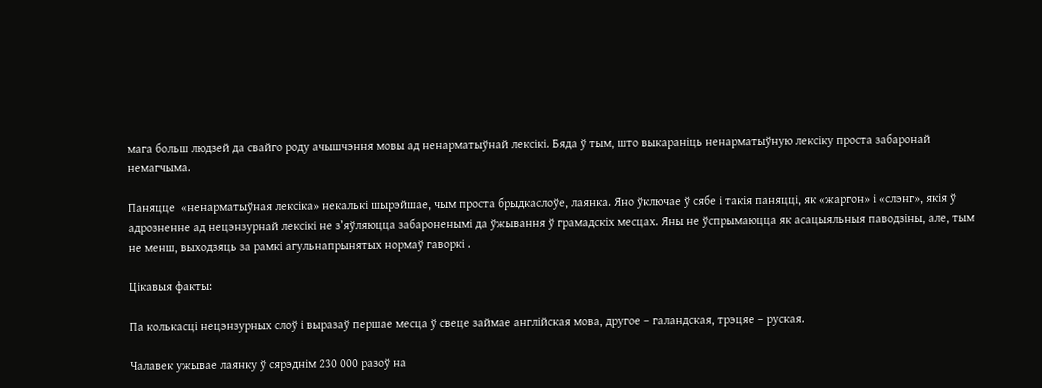мага больш людзей да свайго роду ачышчэння мовы ад ненарматыўнай лексікі. Бяда ў тым, што выкараніць ненарматыўную лексіку проста забаронай немагчыма.

Паняцце  «ненарматыўная лексіка» некалькі шырэйшае, чым проста брыдкаслоўе, лаянка. Яно ўключае ў сябе і такія паняцці, як «жаргон» і «слэнг», якія ў адрозненне ад нецэнзурнай лексікі не з’яўляюцца забароненымі да ўжывання ў грамадскіх месцах. Яны не ўспрымаюцца як асацыяльныя паводзіны, але, тым не менш, выходзяць за рамкі агульнапрынятых нормаў гаворкі .

Цікавыя факты:

Па колькасці нецэнзурных слоў і выразаў першае месца ў свеце займае англійская мова, другое – галандская, трэцяе – руская.

Чалавек ужывае лаянку ў сярэднім 230 000 разоў на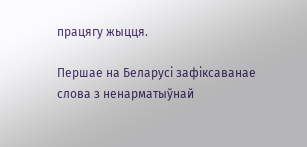працягу жыцця.

Першае на Беларусі зафіксаванае слова з ненарматыўнай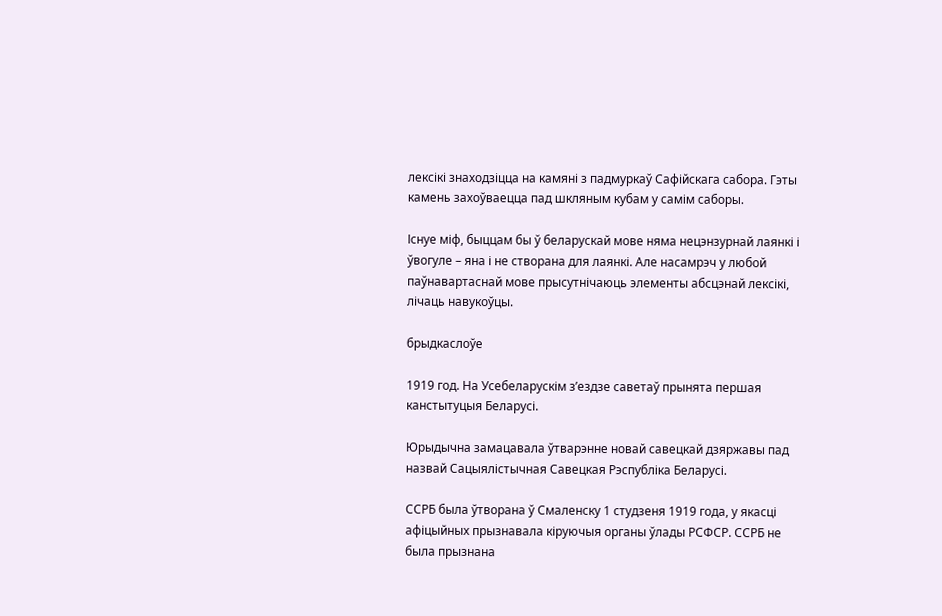лексікі знаходзіцца на камяні з падмуркаў Сафійскага сабора. Гэты камень захоўваецца пад шкляным кубам у самім саборы.

Існуе міф, быццам бы ў беларускай мове няма нецэнзурнай лаянкі і ўвогуле – яна і не створана для лаянкі. Але насамрэч у любой паўнавартаснай мове прысутнічаюць элементы абсцэнай лексікі, лічаць навукоўцы.

брыдкаслоўе

1919 год. На Усебеларускім з’ездзе саветаў прынята першая канстытуцыя Беларусі.

Юрыдычна замацавала ўтварэнне новай савецкай дзяржавы пад назвай Сацыялістычная Савецкая Рэспубліка Беларусі.

ССРБ была ўтворана ў Смаленску 1 студзеня 1919 года, у якасці афіцыйных прызнавала кіруючыя органы ўлады РСФСР. ССРБ не была прызнана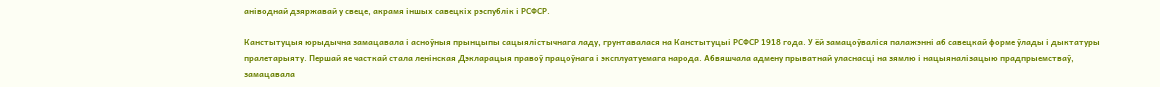аніводнай дзяржавай у свеце, акрамя іншых савецкіх рэспублік і РСФСР.

Канстытуцыя юрыдычна замацавала і асноўныя прынцыпы сацыялістычнага ладу, грунтавалася на Канстытуцыі РСФСР 1918 года. У ёй замацоўваліся палажэнні аб савецкай форме ўлады і дыктатуры пралетарыяту. Першай яе часткай стала ленінская Дэкларацыя правоў працоўнага і эксплуатуемага народа. Абвяшчала адмену прыватнай уласнасці на зямлю і нацыяналізацыю прадпрыемстваў, замацавала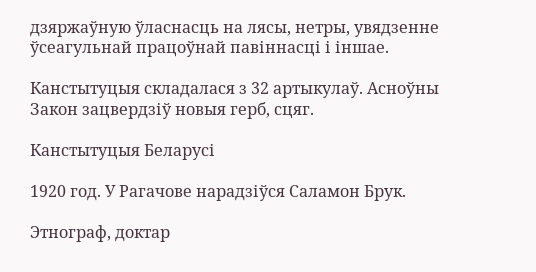дзяржаўную ўласнасць на лясы, нетры, увядзенне ўсеагульнай працоўнай павіннасці і іншае.

Канстытуцыя складалася з 32 артыкулаў. Асноўны Закон зацвердзіў новыя герб, сцяг.

Канстытуцыя Беларусі

1920 год. У Рагачове нарадзіўся Саламон Брук.

Этнограф, доктар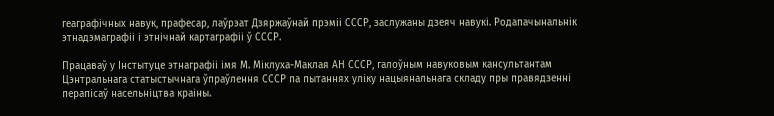геаграфічных навук, прафесар, лаўрэат Дзяржаўнай прэміі СССР, заслужаны дзеяч навукі. Родапачынальнік этнадэмаграфіі і этнічнай картаграфіі ў СССР.

Працаваў у Інстытуце этнаграфіі імя М. Міклуха-Маклая АН СССР, галоўным навуковым кансультантам Цэнтральнага статыстычнага ўпраўлення СССР па пытаннях уліку нацыянальнага складу пры правядзенні перапісаў насельніцтва краіны.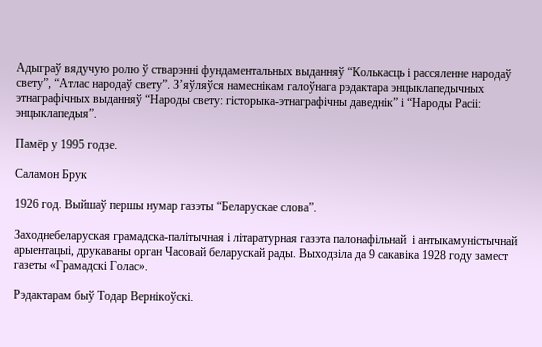Адыграў вядучую ролю ў стварэнні фундаментальных выданняў “Колькасць і рассяленне народаў свету”, “Атлас народаў свету”. З’яўляўся намеснікам галоўнага рэдактара энцыклапедычных этнаграфічных выданняў “Народы свету: гісторыка-этнаграфічны даведнік” і “Народы Расіі: энцыклапедыя”.

Памёр у 1995 годзе.

Саламон Брук

1926 год. Выйшаў першы нумар газэты “Беларускае слова”.

Заходнебеларуская грамадска-палітычная і літаратурная газэта палонафільнай  і антыкамуністычнай арыентацыі, друкаваны орган Часовай беларускай рады. Выходзіла да 9 сакавіка 1928 году замест газеты «Грамадскі Голас».

Рэдактарам быў Тодар Вернікоўскі.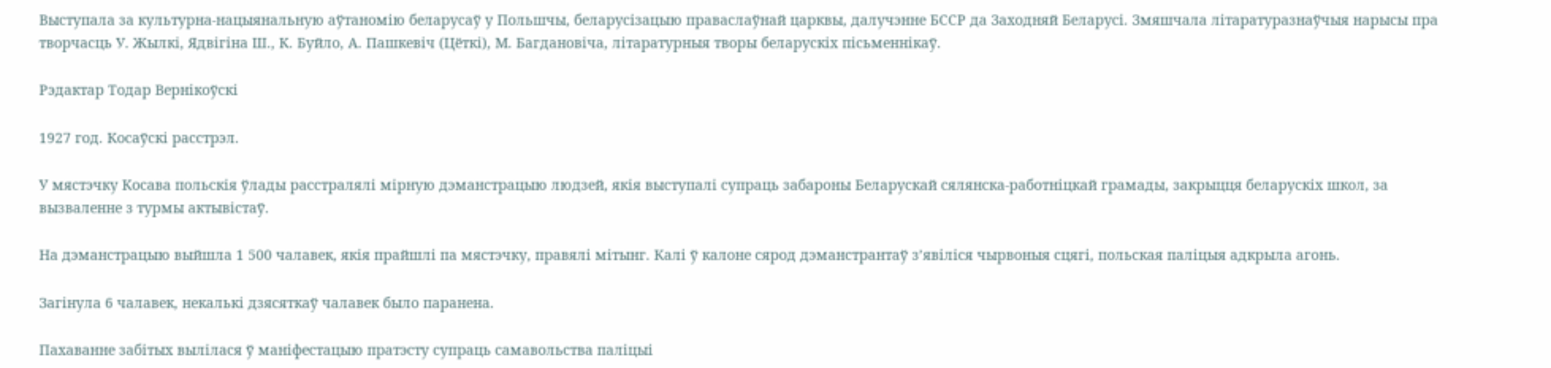Выступала за культурна-нацыянальную аўтаномію беларусаў у Польшчы, беларусізацыю праваслаўнай царквы, далучэнне БССР да Заходняй Беларусі. Змяшчала літаратуразнаўчыя нарысы пра творчасць У. Жылкі, Ядвігіна Ш., К. Буйло, А. Пашкевіч (Цёткі), М. Багдановіча, літаратурныя творы беларускіх пісьменнікаў.

Рэдактар Тодар Вернікоўскі

1927 год. Косаўскі расстрэл.

У мястэчку Косава польскія ўлады расстралялі мірную дэманстрацыю людзей, якія выступалі супраць забароны Беларускай сялянска-работніцкай грамады, закрыцця беларускіх школ, за вызваленне з турмы актывістаў.

На дэманстрацыю выйшла 1 500 чалавек, якія прайшлі па мястэчку, правялі мітынг. Калі ў калоне сярод дэманстрантаў з’явіліся чырвоныя сцягі, польская паліцыя адкрыла агонь.

Загінула 6 чалавек, некалькі дзясяткаў чалавек было паранена.

Пахаванне забітых вылілася ў маніфестацыю пратэсту супраць самавольства паліцыі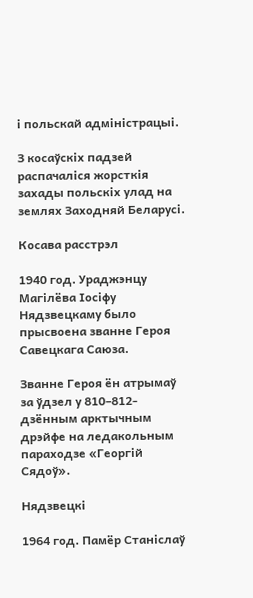і польскай адміністрацыі.

З косаўскіх падзей распачаліся жорсткія захады польскіх улад на землях Заходняй Беларусі.

Косава расстрэл

1940 год. Ураджэнцу Магілёва Іосіфу Нядзвецкаму было прысвоена званне Героя Савецкага Саюза.

Званне Героя ён атрымаў за ўдзел у 810–812-дзённым арктычным дрэйфе на ледакольным параходзе «Георгій Сядоў».

Нядзвецкі

1964 год. Памёр Станіслаў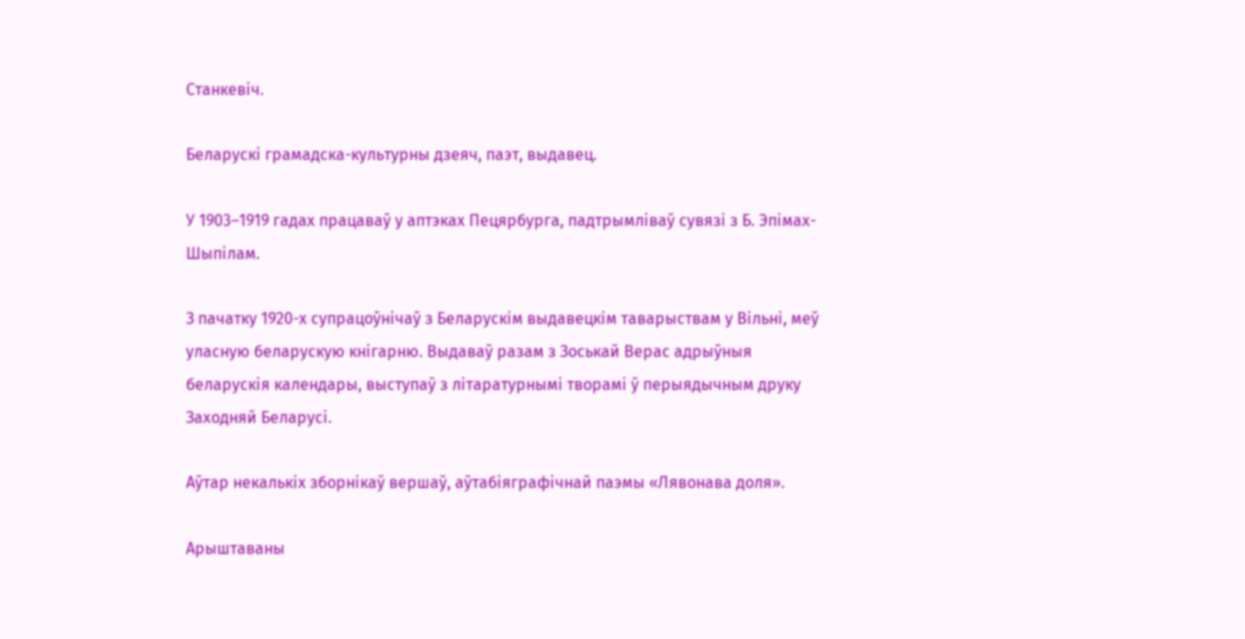Станкевіч.

Беларускі грамадска-культурны дзеяч, паэт, выдавец.

У 1903–1919 гадах працаваў у аптэках Пецярбурга, падтрымліваў сувязі з Б. Эпімах-Шыпілам.

З пачатку 1920-х супрацоўнічаў з Беларускім выдавецкім таварыствам у Вільні, меў уласную беларускую кнігарню. Выдаваў разам з Зоськай Верас адрыўныя беларускія календары, выступаў з літаратурнымі творамі ў перыядычным друку Заходняй Беларусі.

Аўтар некалькіх зборнікаў вершаў, аўтабіяграфічнай паэмы «Лявонава доля».

Арыштаваны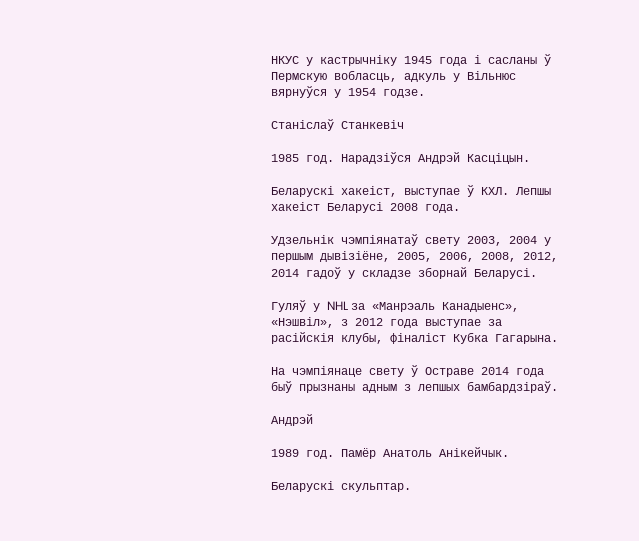НКУС у кастрычніку 1945 года і сасланы ў Пермскую вобласць, адкуль у Вільнюс вярнуўся у 1954 годзе.

Станіслаў Станкевіч

1985 год. Нарадзіўся Андрэй Касціцын.

Беларускі хакеіст, выступае ў КХЛ. Лепшы хакеіст Беларусі 2008 года.

Удзельнік чэмпіянатаў свету 2003, 2004 у першым дывізіёне, 2005, 2006, 2008, 2012, 2014 гадоў у складзе зборнай Беларусі.

Гуляў у NHL за «Манрэаль Канадыенс», «Нэшвіл», з 2012 года выступае за расійскія клубы, фіналіст Кубка Гагарына.

На чэмпіянаце свету ў Остраве 2014 года быў прызнаны адным з лепшых бамбардзіраў.

Андрэй

1989 год. Памёр Анатоль Анікейчык.

Беларускі скульптар.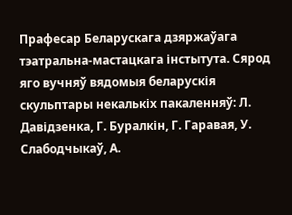Прафесар Беларускага дзяржаўага тэатральна-мастацкага інстытута. Сярод яго вучняў вядомыя беларускія скульптары некалькіх пакаленняў: Л. Давідзенка, Г. Буралкін, Г. Гаравая, У. Слабодчыкаў, А.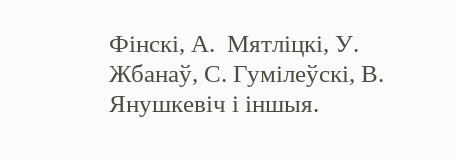Фінскі, А.  Мятліцкі, У. Жбанаў, С. Гумілеўскі, В. Янушкевіч і іншыя.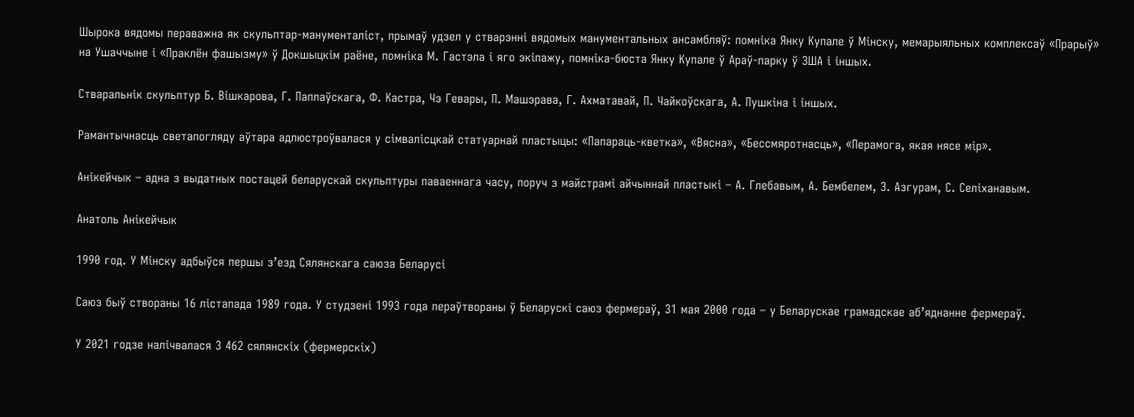Шырока вядомы пераважна як скульптар-манументаліст, прымаў удзел у стварэнні вядомых манументальных ансамбляў: помніка Янку Купале ў Мінску, мемарыяльных комплексаў «Прарыў» на Ушаччыне і «Праклён фашызму» ў Докшыцкім раёне, помніка М. Гастэла і яго экіпажу, помніка-бюста Янку Купале ў Араў-парку ў ЗША і іншых.

Стваральнік скульптур Б. Вішкарова, Г. Паплаўскага, Ф. Кастра, Чэ Гевары, П. Машэрава, Г. Ахматавай, П. Чайкоўскага, А. Пушкіна і іншых.

Рамантычнасць светапогляду аўтара адлюстроўвалася у сімвалісцкай статуарнай пластыцы: «Папараць-кветка», «Вясна», «Бессмяротнасць», «Перамога, якая нясе мір».

Анікейчык – адна з выдатных постацей беларускай скульптуры паваеннага часу, поруч з майстрамі айчыннай пластыкі – А. Глебавым, А. Бембелем, З. Азгурам, С. Селіханавым.

Анатоль Анікейчык

1990 год. У Мінску адбыўся першы з’езд Сялянскага саюза Беларусі

Саюз быў створаны 16 лістапада 1989 года. У студзені 1993 года пераўтвораны ў Беларускі саюз фермераў, 31 мая 2000 года – у Беларускае грамадскае аб’яднанне фермераў.

У 2021 годзе налічвалася 3 462 сялянскіх (фермерскіх)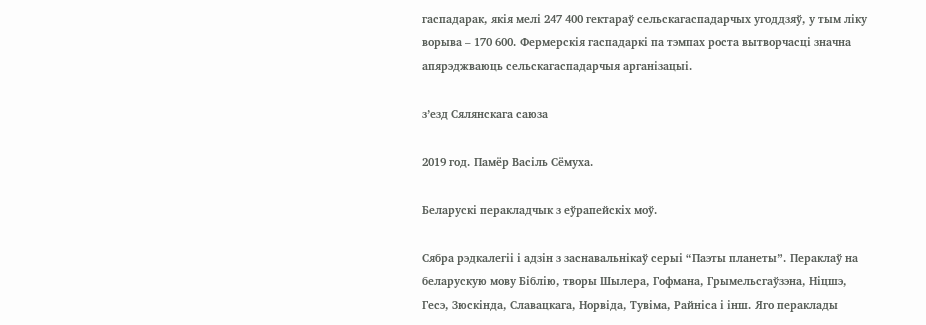гаспадарак, якія мелі 247 400 гектараў сельскагаспадарчых угоддзяў, у тым ліку ворыва – 170 600. Фермерскія гаспадаркі па тэмпах роста вытворчасці значна апярэджваюць сельскагаспадарчыя арганізацыі.

з’езд Сялянскага саюза

2019 год. Памёр Васіль Сёмуха.

Беларускі перакладчык з еўрапейскіх моў.

Сябра рэдкалегіі і адзін з заснавальнікаў серыі “Паэты планеты”. Пераклаў на беларускую мову Біблію, творы Шылера, Гофмана, Грымельсгаўзэна, Ніцшэ, Гесэ, Зюскінда, Славацкага, Норвіда, Тувіма, Райніса і інш. Яго пераклады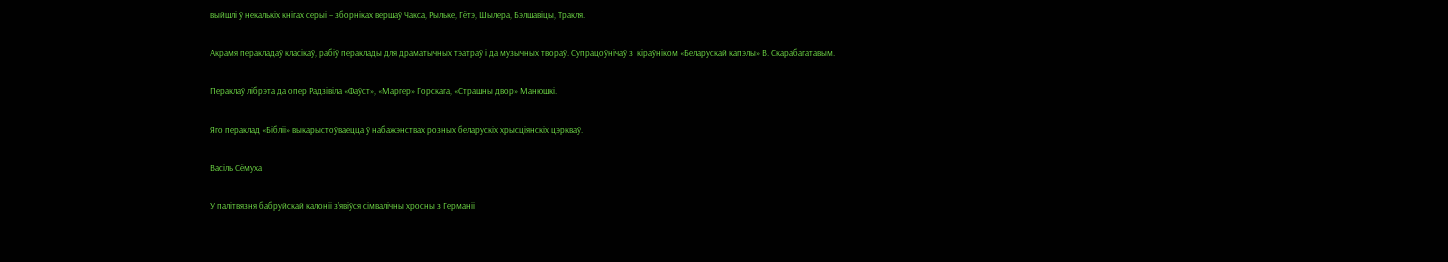выйшлі ў некалькіх кнігах серыі – зборніках вершаў Чакса, Рыльке, Гётэ, Шылера, Бэлшавіцы, Тракля.

Акрамя перакладаў класікаў, рабіў пераклады для драматычных тэатраў і да музычных твораў. Супрацоўнічаў з  кіраўніком «Беларускай капэлы» В. Скарабагатавым.

Пераклаў лібрэта да опер Радзівіла «Фаўст», «Маргер» Горскага, «Страшны двор» Манюшкі.

Яго пераклад «Бібліі» выкарыстоўваецца ў набажэнствах розных беларускіх хрысціянскіх цэркваў.

Васіль Сёмуха

У палітвязня бабруйскай калоніі з’явіўся сімвалічны хросны з Германіі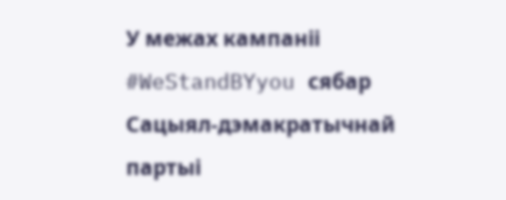У межах кампаніі #WeStandBYyou сябар Сацыял-дэмакратычнай партыі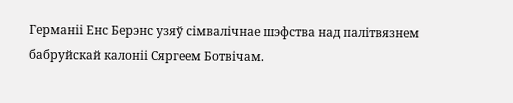Германіі Енс Берэнс узяў сімвалічнае шэфства над палітвязнем бабруйскай калоніі Сяргеем Ботвічам.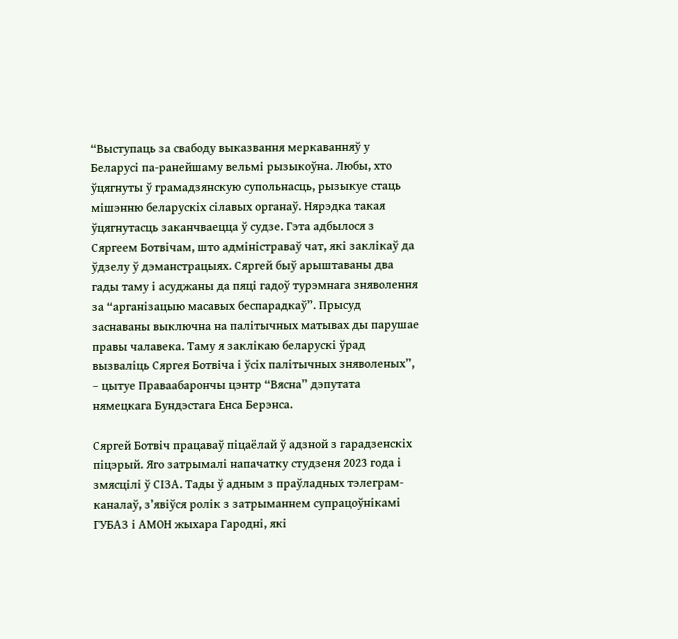“Выступаць за свабоду выказвання меркаванняў у Беларусі па-ранейшаму вельмі рызыкоўна. Любы, хто ўцягнуты ў грамадзянскую супольнасць, рызыкуе стаць мішэнню беларускіх сілавых органаў. Нярэдка такая ўцягнутасць заканчваецца ў судзе. Гэта адбылося з Сяргеем Ботвічам, што адміністраваў чат, які заклікаў да ўдзелу ў дэманстрацыях. Сяргей быў арыштаваны два гады таму і асуджаны да пяці гадоў турэмнага зняволення за “арганізацыю масавых беспарадкаў”. Прысуд заснаваны выключна на палітычных матывах ды парушае правы чалавека. Таму я заклікаю беларускі ўрад вызваліць Сяргея Ботвіча і ўсіх палітычных зняволеных”, – цытуе Праваабарончы цэнтр “Вясна” дэпутата нямецкага Бундэстага Енса Берэнса.

Сяргей Ботвіч працаваў піцаёлай ў адзной з гарадзенскіх піцэрый. Яго затрымалі напачатку студзеня 2023 года і змясцілі ў СІЗА. Тады ў адным з праўладных тэлеграм-каналаў, з’явіўся ролік з затрыманнем супрацоўнікамі ГУБАЗ і АМОН жыхара Гародні, які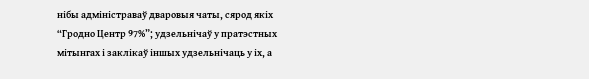нібы адміністраваў дваровыя чаты, сярод якіх “Гродно Центр 97%”; удзельнічаў у пратэстных мітынгах і заклікаў іншых удзельнічаць у іх, а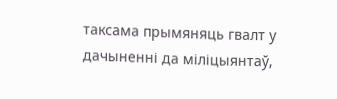таксама прымяняць гвалт у дачыненні да міліцыянтаў,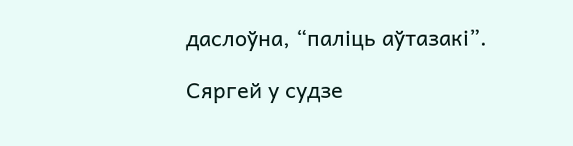даслоўна, “паліць аўтазакі”.

Сяргей у судзе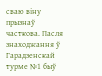сваю віну прызнаў часткова. Пасля знаходжання ў Гарадзенскай турме №1 быў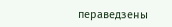пераведзены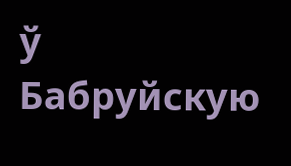ў Бабруйскую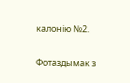калонію №2.

Фотаздымак з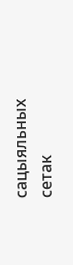сацыяльных сетак